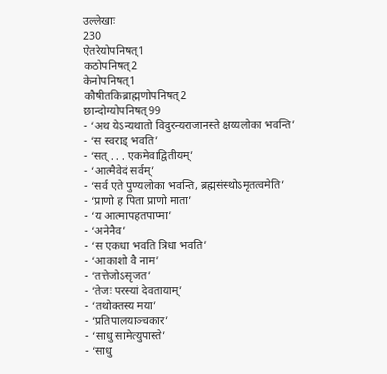उल्लेखाः
230
ऐतरेयोपनिषत्1
कठोपनिषत्2
केनोपनिषत्1
कौषीतकिब्राह्मणोपनिषत्2
छान्दोग्योपनिषत्99
- ‘अथ येऽन्यथातो विदुरन्यराजानस्ते क्षय्यलोका भवन्ति’
- ‘स स्वराड् भवति’
- ‘सत् . . . एकमेवाद्वितीयम्’
- ‘आत्मैवेदं सर्वम्’
- ‘सर्व एते पुण्यलोका भवन्ति, ब्रह्मसंस्थोऽमृतत्वमेति’
- ‘प्राणो ह पिता प्राणो माता’
- ‘य आत्मापहतपाप्मा’
- ‘अनेनैव’
- ‘स एकधा भवति त्रिधा भवति’
- ‘आकाशो वै नाम’
- ‘तत्तेजोऽसृजत’
- ‘तेजः परस्यां देवतायाम्’
- ‘तथोक्तस्य मया’
- ‘प्रतिपालयाञ्चकार’
- ‘साधु सामेत्युपास्ते’
- ‘साधु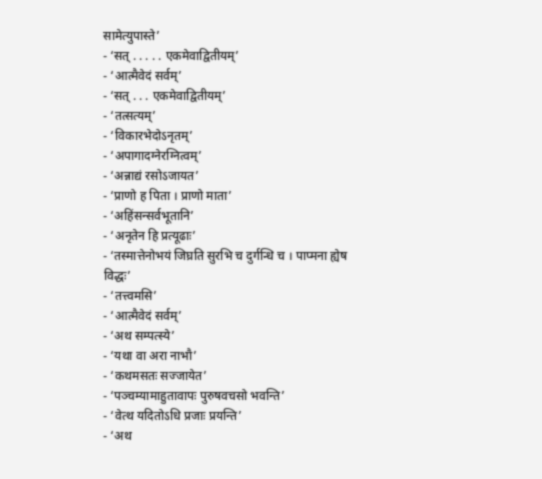सामेत्युपास्ते’
- ‘सत् . . . . . एकमेवाद्वितीयम्’
- ‘आत्मैवेदं सर्वम्’
- ‘सत् . . . एकमेवाद्वितीयम्’
- ‘तत्सत्यम्’
- ‘विकारभेदोऽनृतम्’
- ‘अपागादग्नेरग्नित्वम्’
- ‘अन्नाद्यं रसोऽजायत’
- ‘प्राणो ह पिता । प्राणो माता’
- ‘अहिंसन्सर्वभूतानि’
- ‘अनृतेन हि प्रत्यूढाः’
- ‘तस्मात्तेनोभयं जिघ्रति सुरभि च दुर्गन्धि च । पाप्मना ह्येष विद्धः’
- ‘तत्त्वमसि’
- ‘आत्मैवेदं सर्वम्’
- ‘अथ सम्पत्स्ये’
- ‘यथा वा अरा नाभौ’
- ‘कथमसतः सज्जायेत’
- ‘पञ्चम्यामाहुतावापः पुरुषवचसो भवन्ति’
- ‘वेत्थ यदितोऽधि प्रजाः प्रयन्ति’
- ‘अथ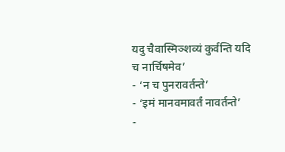यदु चैवास्मिञ्शव्यं कुर्वन्ति यदि च नार्चिषमेव’
- ‘न च पुनरावर्तन्ते’
- ‘इमं मानवमावर्तं नावर्तन्ते’
-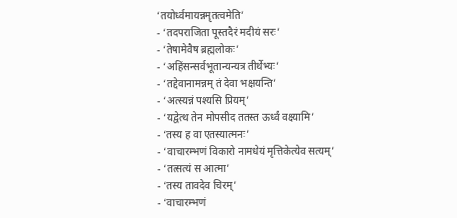‘तयोर्ध्वमायन्नमृतत्वमेति’
- ‘तदपराजिता पूस्तदैरं मदीयं सरः’
- ‘तेषामेवैष ब्रह्मलोकः’
- ‘अहिंसन्सर्वभूतान्यन्यत्र तीर्थेभ्यः’
- ‘तद्देवानामन्नम् तं देवा भक्षयन्ति’
- ‘अत्स्यन्नं पश्यसि प्रियम्’
- ‘यद्वेत्थ तेन मोपसीद ततस्त ऊर्ध्वं वक्ष्यामि’
- ‘तस्य ह वा एतस्यात्मनः’
- ‘वाचारम्भणं विकारो नामधेयं मृत्तिकेत्येव सत्यम्’
- ‘तत्सत्यं स आत्मा’
- ‘तस्य तावदेव चिरम्’
- ‘वाचारम्भणं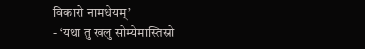विकारो नामधेयम्’
- ‘यथा तु खलु सोम्येमास्तिस्रो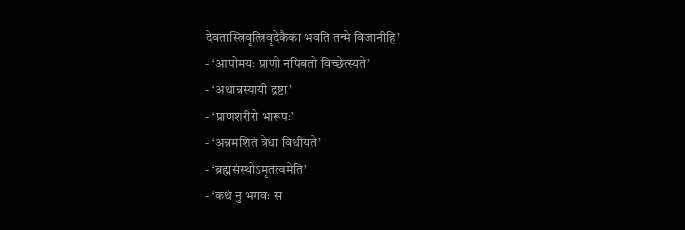देवतास्त्रिवृत्त्रिवृदेकैका भवति तन्मे विजानीहि’
- ‘आपोमयः प्राणो नपिबतो विच्छेत्स्यते’
- ‘अथान्नस्यायी द्रष्टा’
- ‘प्राणशरीरो भारूपः’
- ‘अन्नमशितं त्रेधा विधीयते’
- ‘ब्रह्मसंस्थोऽमृतत्वमेति’
- ‘कथं नु भगवः स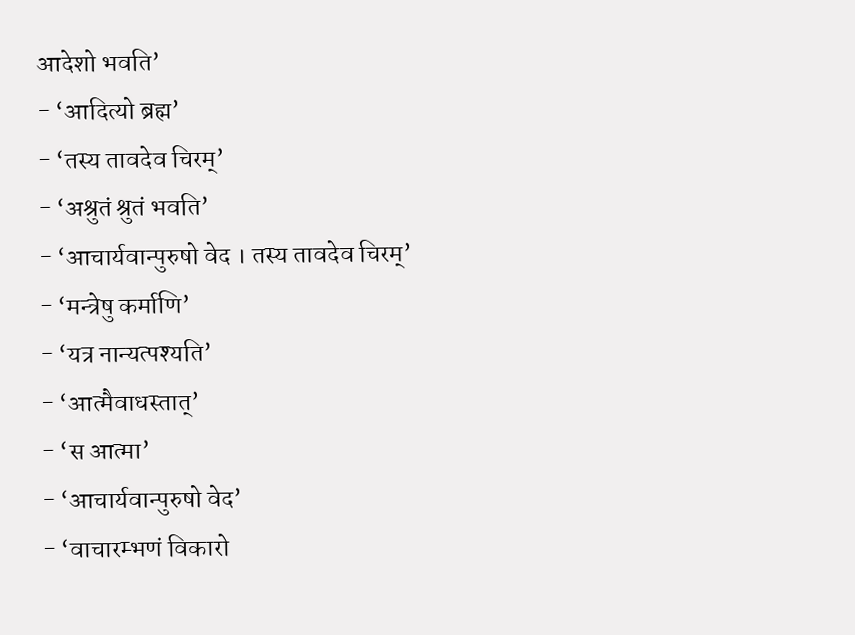आदेशो भवति’
- ‘आदित्यो ब्रह्म’
- ‘तस्य तावदेव चिरम्’
- ‘अश्रुतं श्रुतं भवति’
- ‘आचार्यवान्पुरुषो वेद । तस्य तावदेव चिरम्’
- ‘मन्त्रेषु कर्माणि’
- ‘यत्र नान्यत्पश्यति’
- ‘आत्मैवाधस्तात्’
- ‘स आत्मा’
- ‘आचार्यवान्पुरुषो वेद’
- ‘वाचारम्भणं विकारो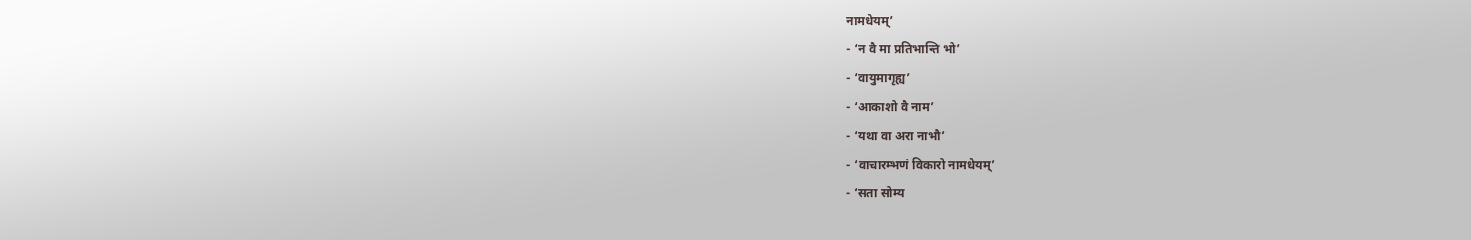नामधेयम्’
- ‘न वै मा प्रतिभान्ति भो’
- ‘वायुमागृह्य’
- ‘आकाशो वै नाम’
- ‘यथा वा अरा नाभौ’
- ‘वाचारम्भणं विकारो नामधेयम्’
- ‘सता सोम्य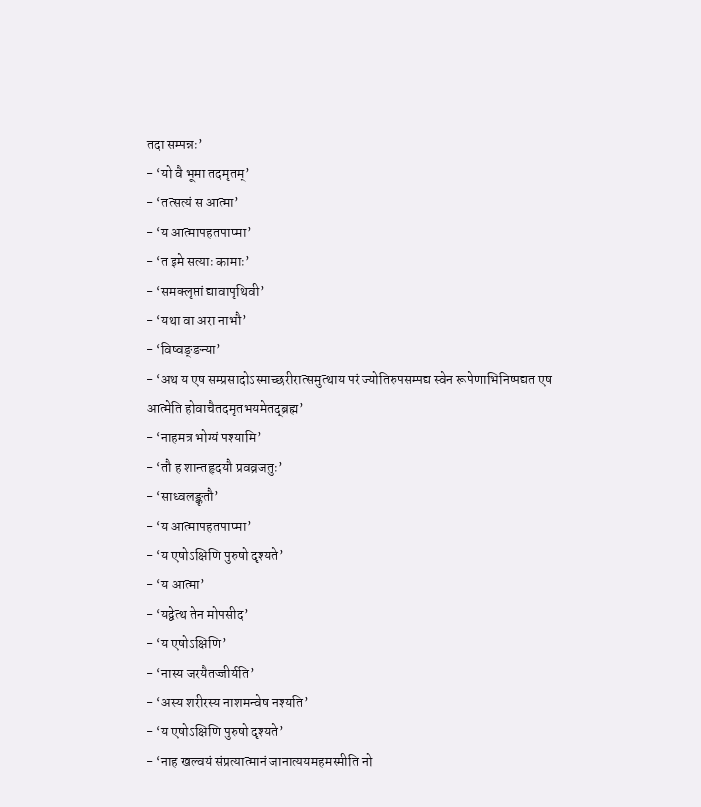तदा सम्पन्नः’
- ‘यो वै भूमा तदमृतम्’
- ‘तत्सत्यं स आत्मा’
- ‘य आत्मापहतपाप्मा’
- ‘त इमे सत्याः कामाः’
- ‘समक्लृप्तां द्यावापृथिवी’
- ‘यथा वा अरा नाभौ’
- ‘विष्वङ्ङन्या’
- ‘अथ य एष सम्प्रसादोऽस्माच्छरीरात्समुत्थाय परं ज्योतिरुपसम्पद्य स्वेन रूपेणाभिनिष्पद्यत एष आत्मेति होवाचैतदमृतभयमेतद्ब्रह्म’
- ‘नाहमत्र भोग्यं पश्यामि’
- ‘तौ ह शान्तहृदयौ प्रवव्रजतुः’
- ‘साध्वलङ्कृतौ’
- ‘य आत्मापहतपाप्मा’
- ‘य एषोऽक्षिणि पुरुषो दृश्यते’
- ‘य आत्मा’
- ‘यद्वेत्थ तेन मोपसीद’
- ‘य एषोऽक्षिणि’
- ‘नास्य जरयैतज्जीर्यति’
- ‘अस्य शरीरस्य नाशमन्वेष नश्यति’
- ‘य एषोऽक्षिणि पुरुषो दृश्यते’
- ‘नाह खल्वयं संप्रत्यात्मानं जानात्ययमहमस्मीति नो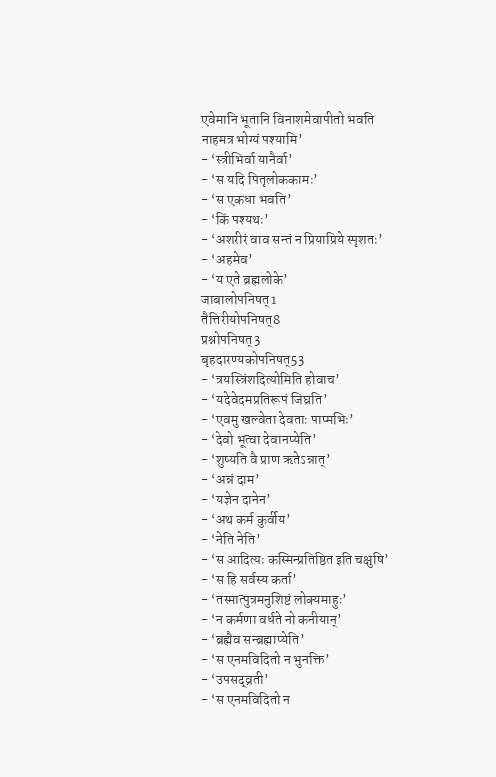एवेमानि भूतानि विनाशमेवापीतो भवति नाहमत्र भोग्यं पश्यामि’
- ‘स्त्रीभिर्वा यानैर्वा’
- ‘स यदि पितृलोककामः’
- ‘स एकधा भवति’
- ‘किं पश्यथः’
- ‘अशरीरं वाव सन्तं न प्रियाप्रिये स्पृशतः’
- ‘अहमेव’
- ‘य एते ब्रह्मलोके’
जाबालोपनिषत्1
तैत्तिरीयोपनिषत्8
प्रश्नोपनिषत्3
बृहदारण्यकोपनिषत्53
- ‘त्रयस्त्रिंशदित्योमिति होवाच’
- ‘यदेवेदमप्रतिरूपं जिघ्रति’
- ‘एवमु खल्वेता देवताः पाप्मभिः’
- ‘देवो भूत्वा देवानप्येति’
- ‘शुष्यति वै प्राण ऋतेऽन्नात्’
- ‘अन्नं दाम’
- ‘यज्ञेन दानेन’
- ‘अथ कर्म कुर्वीय’
- ‘नेति नेति’
- ‘स आदित्यः कस्मिन्प्रतिष्ठित इति चक्षुषि’
- ‘स हि सर्वस्य कर्ता’
- ‘तस्मात्पुत्रमनुशिष्टं लोक्यमाहुः’
- ‘न कर्मणा वर्धते नो कनीयान्’
- ‘ब्रह्मैव सन्ब्रह्माप्येति’
- ‘स एनमविदितो न भुनक्ति’
- ‘उपसद्व्रती’
- ‘स एनमविदितो न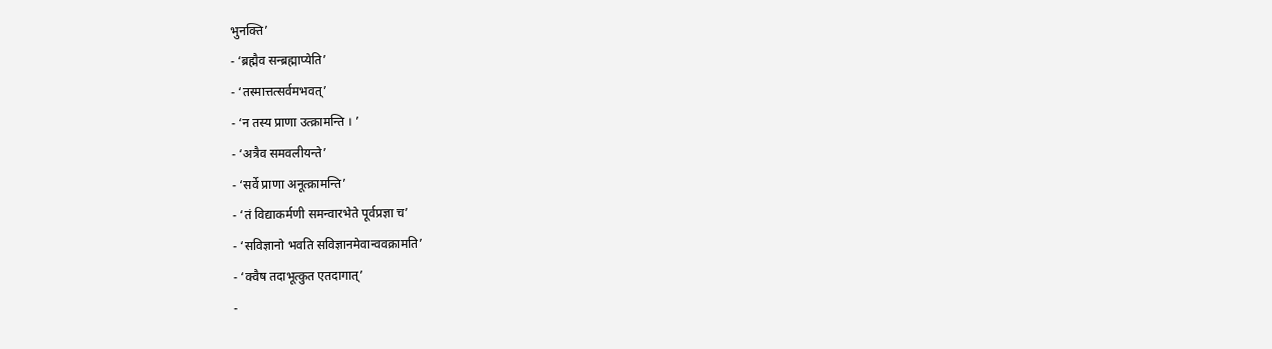भुनक्ति’
- ‘ब्रह्मैव सन्ब्रह्माप्येति’
- ‘तस्मात्तत्सर्वमभवत्’
- ‘न तस्य प्राणा उत्क्रामन्ति । ’
- ‘अत्रैव समवलीयन्ते’
- ‘सर्वे प्राणा अनूत्क्रामन्ति’
- ‘तं विद्याकर्मणी समन्वारभेते पूर्वप्रज्ञा च’
- ‘सविज्ञानो भवति सविज्ञानमेवान्ववक्रामति’
- ‘क्वैष तदाभूत्कुत एतदागात्’
-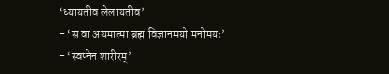‘ध्यायतीव लेलायतीव’
- ‘स वा अयमात्मा ब्रह्म विज्ञानमयो मनोमयः’
- ‘स्वप्नेन शारीरम्’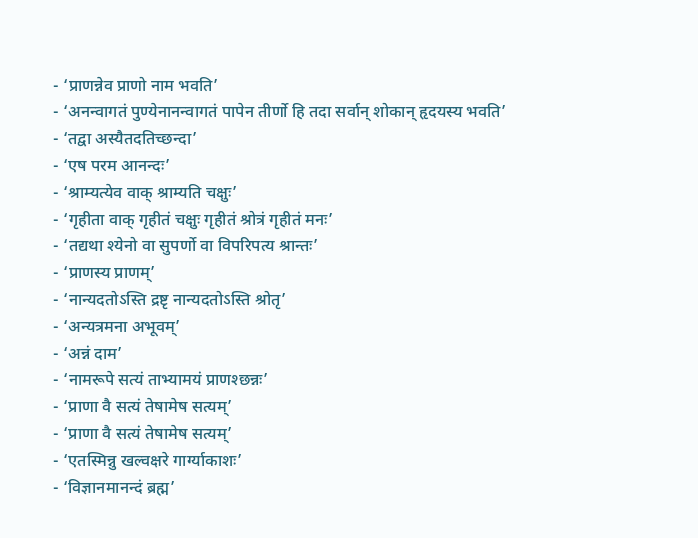- ‘प्राणन्नेव प्राणो नाम भवति’
- ‘अनन्वागतं पुण्येनानन्वागतं पापेन तीर्णो हि तदा सर्वान् शोकान् हृदयस्य भवति’
- ‘तद्वा अस्यैतदतिच्छन्दा’
- ‘एष परम आनन्दः’
- ‘श्राम्यत्येव वाक् श्राम्यति चक्षुः’
- ‘गृहीता वाक् गृहीतं चक्षुः गृहीतं श्रोत्रं गृहीतं मनः’
- ‘तद्यथा श्येनो वा सुपर्णो वा विपरिपत्य श्रान्तः’
- ‘प्राणस्य प्राणम्’
- ‘नान्यदतोऽस्ति द्रष्टृ नान्यदतोऽस्ति श्रोतृ’
- ‘अन्यत्रमना अभूवम्’
- ‘अन्नं दाम’
- ‘नामरूपे सत्यं ताभ्यामयं प्राणश्छन्नः’
- ‘प्राणा वै सत्यं तेषामेष सत्यम्’
- ‘प्राणा वै सत्यं तेषामेष सत्यम्’
- ‘एतस्मिन्नु खल्वक्षरे गार्ग्याकाशः’
- ‘विज्ञानमानन्दं ब्रह्म’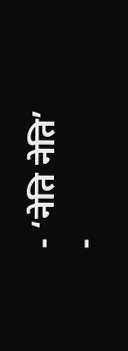- ‘नेति नेति’
-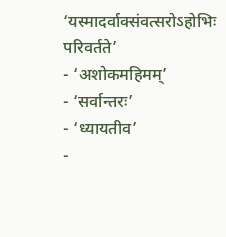‘यस्मादर्वाक्संवत्सरोऽहोभिः परिवर्तते’
- ‘अशोकमहिमम्’
- ‘सर्वान्तरः’
- ‘ध्यायतीव’
-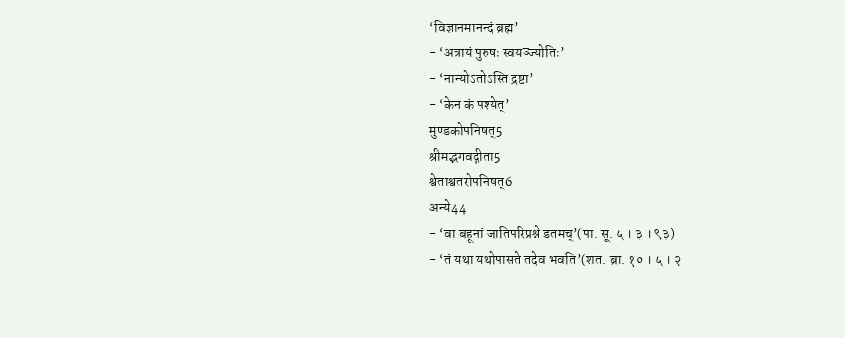‘विज्ञानमानन्दं ब्रह्म’
- ‘अत्रायं पुरुषः स्वयञ्ज्योतिः’
- ‘नान्योऽतोऽस्ति द्रष्टा’
- ‘केन कं पश्येत्’
मुण्डकोपनिषत्5
श्रीमद्भगवद्गीता5
श्वेताश्वतरोपनिषत्6
अन्ये44
- ‘वा बहूनां जातिपरिप्रश्ने डतमच्’(पा. सू. ५ । ३ । ९३)
- ‘तं यथा यथोपासते तदेव भवति’(शत. ब्रा. १० । ५ । २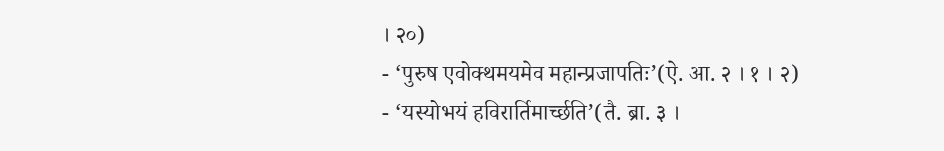। २०)
- ‘पुरुष एवोक्थमयमेव महान्प्रजापतिः’(ऐ. आ. २ । १ । २)
- ‘यस्योभयं हविरार्तिमार्च्छति’(तै. ब्रा. ३ ।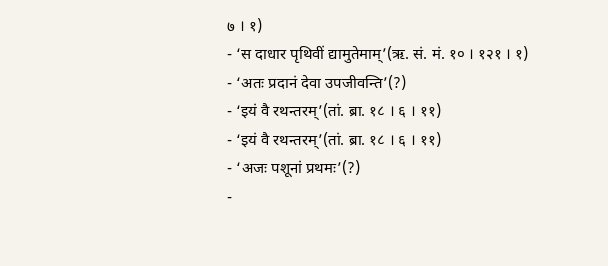७ । १)
- ‘स दाधार पृथिवीं द्यामुतेमाम्’(ऋ. सं. मं. १० । १२१ । १)
- ‘अतः प्रदानं देवा उपजीवन्ति’(?)
- ‘इयं वै रथन्तरम्’(तां. ब्रा. १८ । ६ । ११)
- ‘इयं वै रथन्तरम्’(तां. ब्रा. १८ । ६ । ११)
- ‘अजः पशूनां प्रथमः’(?)
-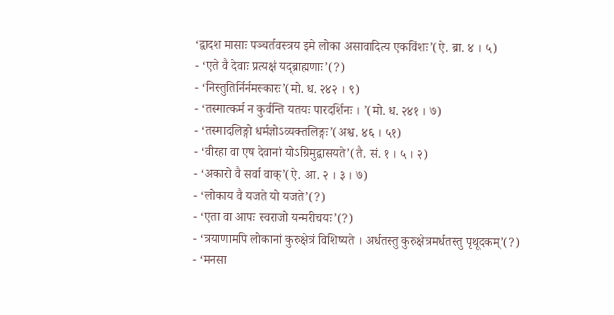‘द्वादश मासाः पञ्चर्तवस्त्रय इमे लोका असावादित्य एकविंशः’(ऐ. ब्रा. ४ । ५)
- ‘एते वै देवाः प्रत्यक्षं यद्ब्राह्मणाः’(?)
- ‘निस्तुतिर्निर्नमस्कारः’(मो. ध. २४२ । ९)
- ‘तस्मात्कर्म न कुर्वन्ति यतयः पारदर्शिनः । ’(मो. ध. २४१ । ७)
- ‘तस्मादलिङ्गो धर्मज्ञोऽव्यक्तलिङ्गः’(अश्व. ४६ । ५१)
- ‘वीरहा वा एष देवानां योऽग्रिमुद्वासयते’(तै. सं. १ । ५ । २)
- ‘अकारो वै सर्वा वाक्’(ऐ. आ. २ । ३ । ७)
- ‘लोकाय वै यजते यो यजते’(?)
- ‘एता वा आपः स्वराजो यन्मरीचयः’(?)
- ‘त्रयाणामपि लोकानां कुरुक्षेत्रं विशिष्यते । अर्धतस्तु कुरुक्षेत्रमर्धतस्तु पृथूदकम्’(?)
- ‘मनसा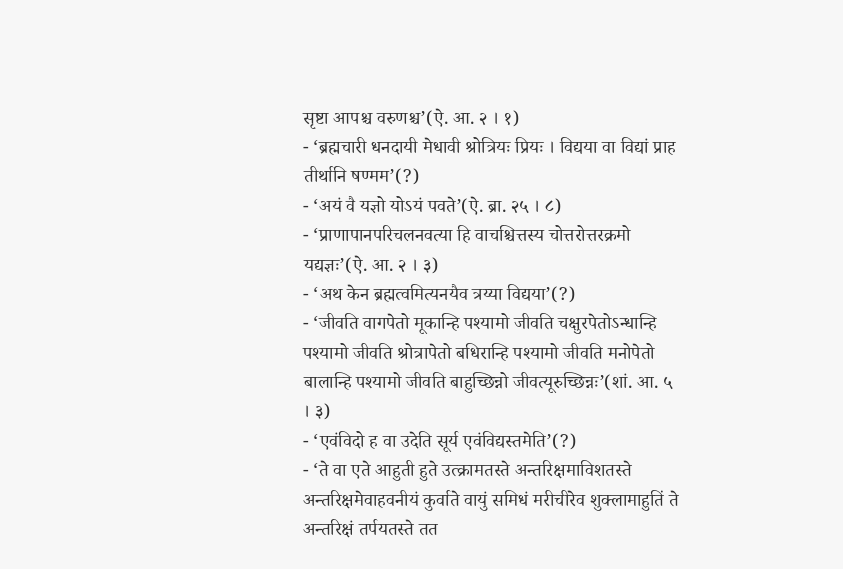सृष्टा आपश्च वरुणश्च’(ऐ. आ. २ । १)
- ‘ब्रह्मचारी धनदायी मेधावी श्रोत्रियः प्रियः । विद्यया वा विद्यां प्राह तीर्थानि षण्मम’(?)
- ‘अयं वै यज्ञो योऽयं पवते’(ऐ. ब्रा. २५ । ८)
- ‘प्राणापानपरिचलनवत्या हि वाचश्चित्तस्य चोत्तरोत्तरक्रमो यद्यज्ञः’(ऐ. आ. २ । ३)
- ‘अथ केन ब्रह्मत्वमित्यनयैव त्रय्या विद्यया’(?)
- ‘जीवति वागपेतो मूकान्हि पश्यामो जीवति चक्षुरपेतोऽन्धान्हि पश्यामो जीवति श्रोत्रापेतो बधिरान्हि पश्यामो जीवति मनोपेतो बालान्हि पश्यामो जीवति बाहुच्छिन्नो जीवत्यूरुच्छिन्नः’(शां. आ. ५ । ३)
- ‘एवंविदो ह वा उदेति सूर्य एवंविद्यस्तमेति’(?)
- ‘ते वा एते आहुती हुते उत्क्रामतस्ते अन्तरिक्षमाविशतस्ते अन्तरिक्षमेवाहवनीयं कुर्वाते वायुं समिधं मरीचीरेव शुक्लामाहुतिं ते अन्तरिक्षं तर्पयतस्ते तत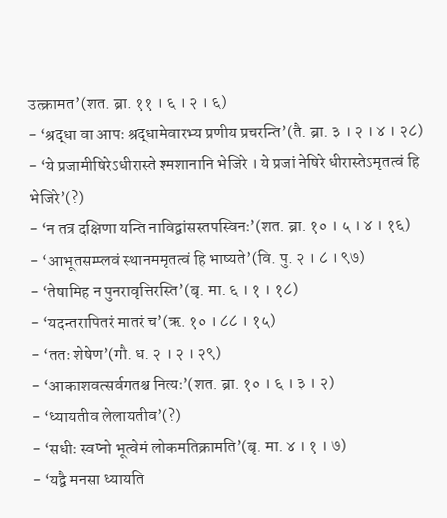उत्क्रामत’(शत. ब्रा. ११ । ६ । २ । ६)
- ‘श्रद्धा वा आपः श्रद्धामेवारभ्य प्रणीय प्रचरन्ति’(तै. ब्रा. ३ । २ । ४ । २८)
- ‘ये प्रजामीषिरेऽधीरास्ते श्मशानानि भेजिरे । ये प्रजां नेषिरे धीरास्तेऽमृतत्वं हि भेजिरे’(?)
- ‘न तत्र दक्षिणा यन्ति नाविद्वांसस्तपस्विनः’(शत. ब्रा. १० । ५ । ४ । १६)
- ‘आभूतसम्प्लवं स्थानममृतत्वं हि भाष्यते’(वि. पु. २ । ८ । ९७)
- ‘तेषामिह न पुनरावृत्तिरस्ति’(बृ. मा. ६ । १ । १८)
- ‘यदन्तरापितरं मातरं च’(ऋ. १० । ८८ । १५)
- ‘ततः शेषेण’(गौ. ध. २ । २ । २९)
- ‘आकाशवत्सर्वगतश्च नित्यः’(शत. ब्रा. १० । ६ । ३ । २)
- ‘ध्यायतीव लेलायतीव’(?)
- ‘सधीः स्वप्नो भूत्वेमं लोकमतिक्रामति’(बृ. मा. ४ । १ । ७)
- ‘यद्वै मनसा ध्यायति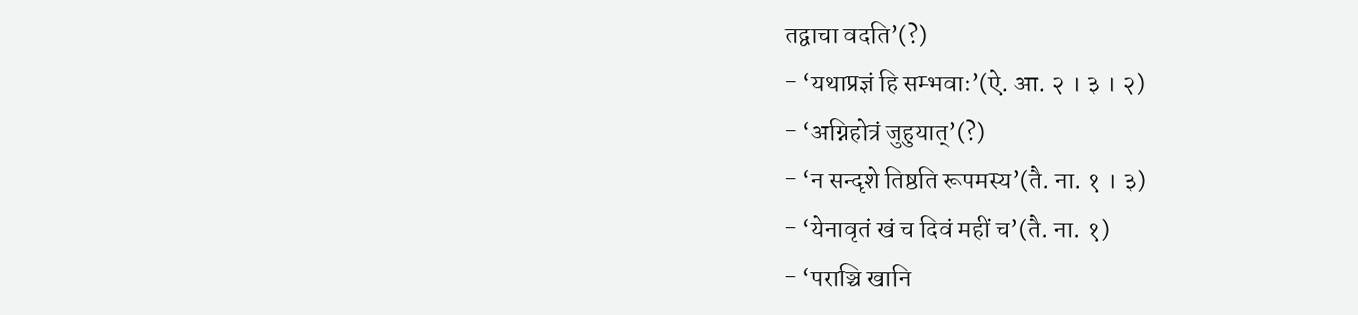तद्वाचा वदति’(?)
- ‘यथाप्रज्ञं हि सम्भवाः’(ऐ. आ. २ । ३ । २)
- ‘अग्निहोत्रं जुहुयात्’(?)
- ‘न सन्दृशे तिष्ठति रूपमस्य’(तै. ना. १ । ३)
- ‘येनावृतं खं च दिवं महीं च’(तै. ना. १)
- ‘पराञ्चि खानि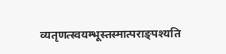व्यतृणत्स्वयम्भूस्तस्मात्पराङ्पश्यति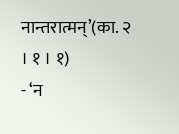नान्तरात्मन्’(का. २ । १ । १)
- ‘न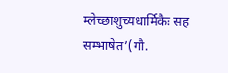म्लेच्छाशुच्यधार्मिकैः सह सम्भाषेत’(गौ.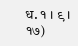ध. १ । ९ । १७)